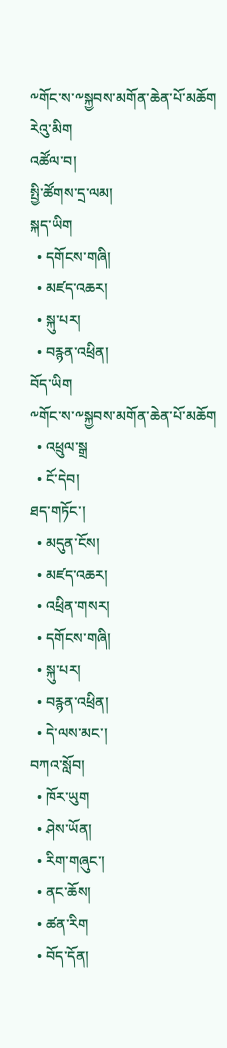༸གོང་ས་༸སྐྱབས་མགོན་ཆེན་པོ་མཆོག
རེའུ་མིག
འཚོལ་བ།
སྤྱི་ཚོགས་དྲ་ལམ།
སྐད་ཡིག
  • དགོངས་གཞི།
  • མཛད་འཆར།
  • སྐུ་པར།
  • བརྙན་འཕྲིན།
བོད་ཡིག
༸གོང་ས་༸སྐྱབས་མགོན་ཆེན་པོ་མཆོག
  • འཕྲུལ་སྒྲ
  • ངོ་དེབ།
ཐད་གཏོང་།
  • མདུན་ངོས།
  • མཛད་འཆར།
  • འཕྲིན་གསར།
  • དགོངས་གཞི།
  • སྐུ་པར།
  • བརྙན་འཕྲིན།
  • དེ་ལས་མང་།
བཀའ་སློབ།
  • ཁོར་ཡུག
  • ཤེས་ཡོན།
  • རིག་གཞུང་།
  • ནང་ཆོས།
  • ཚན་རིག
  • བོད་དོན།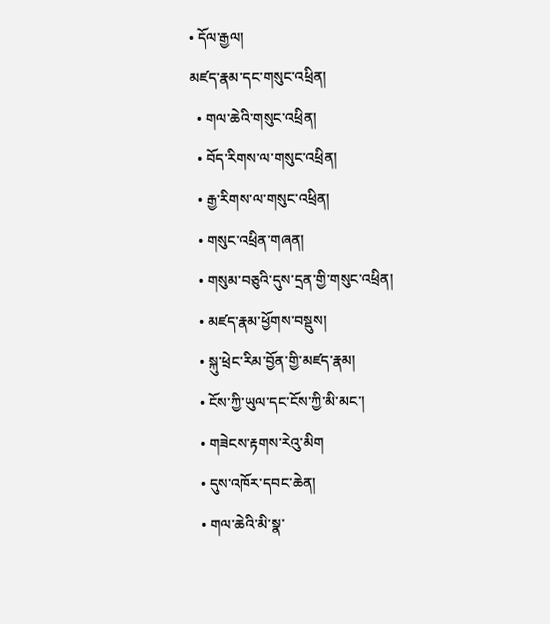• དོལ་རྒྱལ།
མཛད་རྣམ་དང་གསུང་འཕྲིན།
  • གལ་ཆེའི་གསུང་འཕྲིན།
  • བོད་རིགས་ལ་གསུང་འཕྲིན།
  • རྒྱ་རིགས་ལ་གསུང་འཕྲིན།
  • གསུང་འཕྲིན་གཞན།
  • གསུམ་བཅུའི་དུས་དྲན་གྱི་གསུང་འཕྲིན།
  • མཛད་རྣམ་ཕྱོགས་བསྡུས།
  • སྐུ་ཕྲེང་རིམ་བྱོན་གྱི་མཛད་རྣམ།
  • ངོས་ཀྱི་ཡུལ་དང་ངོས་ཀྱི་མི་མང་།
  • གཟེངས་རྟགས་རེའུ་མིག
  • དུས་འཁོར་དབང་ཆེན།
  • གལ་ཆེའི་མི་སྣ་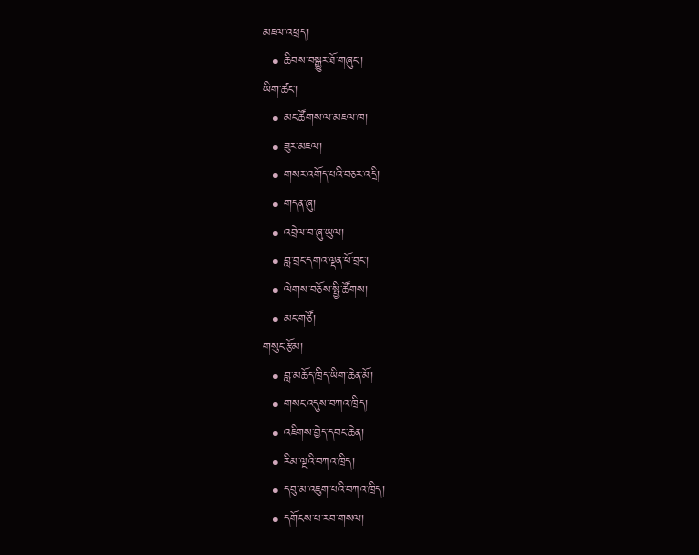མཇལ་འཕྲད།
  • ཆིབས་བསྒྱུར་ཐོ་གཞུང་།
ཡིག་ཚང་།
  • མང་ཚོགས་ལ་མཇལ་ཁ།
  • ཟུར་མཇལ།
  • གསར་འགོད་པའི་བཅར་འདྲི།
  • གདན་ཞུ།
  • འབྲེལ་བ་ཞུ་ཡུལ།
  • བླ་བྲང་དགའ་ལྡན་ཕོ་བྲང་།
  • ལེགས་བཅོས་སྤྱི་ཚོགས།
  • མང་གཙོ།
གསུང་རྩོམ།
  • བླ་མཆོད་ཁྲིད་ཡིག་ཆེན་མོ།
  • གསང་འདུས་བཀའ་ཁྲིད།
  • འཇིགས་བྱེད་དབང་ཆེན།
  • རིམ་ལྔའི་བཀའ་ཁྲིད།
  • དབུ་མ་འཇུག་པའི་བཀའ་ཁྲིད།
  • དགོངས་པ་རབ་གསལ།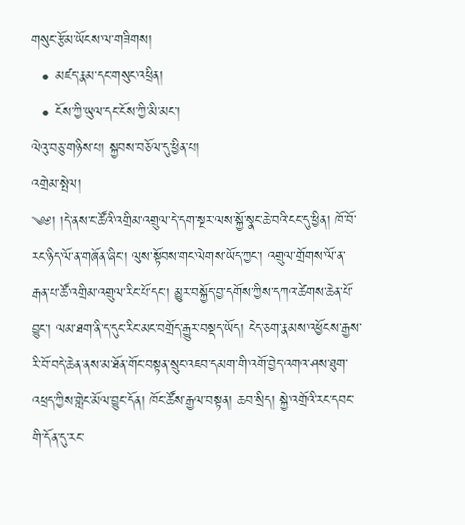གསུང་རྩོམ་ཡོངས་ལ་གཟིགས།
  • མཛད་རྣམ་དང་གསུང་འཕྲིན།
  • ངོས་ཀྱི་ཡུལ་དང་ངོས་ཀྱི་མི་མང་།
ལེའུ་བཅུ་གཉིས་པ། སྐྱབས་བཅོལ་དུ་ཕྱིན་པ།
འགྲེམ་སྤེལ།
༄༅། །དེ་ནས་ང་ཚོའི་འགྲིམ་འགྲུལ་དེ་དག་སྔར་ལས་སྐྱོ་སྣང་ཆེ་བའི་ངང་དུ་ཕྱིན། ཁོ་བོ་རང་ཉིད་ལོ་ན་གཞོན་ཞིང་། ལུས་སྟོབས་གང་ལེགས་ཡོད་ཀྱང་། འགྲུལ་གྲོགས་ལོ་ན་རྒན་པ་ཚོ་འགྲིམ་འགྲུལ་རིང་པོ་དང་། མྱུར་བསྐྱོད་བྱ་དགོས་ཀྱིས་དཀའ་ཚེགས་ཆེན་པོ་བྱུང་། ལམ་ཐག་ནི་ད་དུང་རིང་མང་བགྲོད་རྒྱུར་བསྡད་ཡོད། ངེད་ཅག་རྣམས་འཕྱོངས་རྒྱས་རི་བོ་བདེ་ཆེན་ནས་མ་ཐོན་གོང་བསྟན་སྲུང་འཇབ་དམག་གི་འགོ་བྱེད་འགའ་ཤས་ཐུག་འཕྲད་ཀྱིས་གླེང་མོལ་བྱུང་དོན། ཁོང་ཚོས་རྒྱལ་བསྟན། ཆབ་སྲིད། སྐྱེ་འགྲོའི་རང་དབང་གི་དོན་དུ་རང་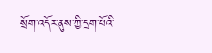སྲོག་འདོར་ནུས་ཀྱི་དྲག་པོའི་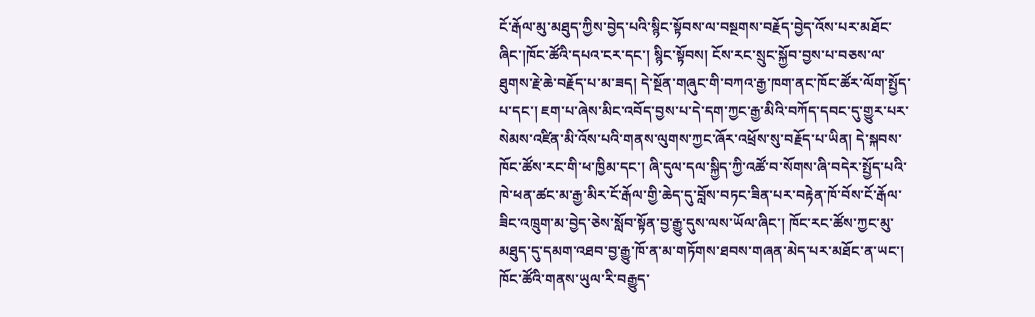ངོ་རྒོལ་མུ་མཐུད་ཀྱིས་བྱེད་པའི་སྙིང་སྟོབས་ལ་བསྔགས་བརྗོད་བྱེད་འོས་པར་མཐོང་ཞིང་།ཁོང་ཚོའི་དཔའ་ངར་དང་། སྙིང་སྟོབས། ངོས་རང་སྲུང་སྐྱོབ་བྱས་པ་བཅས་ལ་ཐུགས་རྗེ་ཆེ་བརྗོད་པ་མ་ཟད། དེ་སྔོན་གཞུང་གི་བཀའ་རྒྱ་ཁག་ནང་ཁོང་ཚོར་ལོག་སྤྱོད་པ་དང་། ཇག་པ་ཞེས་མིང་འབོད་བྱས་པ་དེ་དག་ཀྱང་རྒྱ་མིའི་བཀོད་དབང་དུ་གྱུར་པར་སེམས་འཛིན་མི་འོས་པའི་གནས་ལུགས་ཀྱང་ཞོར་འཕྲོས་སུ་བརྗོད་པ་ཡིན། དེ་སྐབས་ཁོང་ཚོས་རང་གི་ཕ་ཁྱིམ་དང་། ཞི་དུལ་དལ་སྐྱིད་ཀྱི་འཚོ་བ་སོགས་ཞི་བདེར་སྤྱོད་པའི་ཁེ་ཕན་ཚང་མ་རྒྱ་མིར་ངོ་རྒོལ་གྱི་ཆེད་དུ་བློས་བཏང་ཟིན་པར་བརྟེན་ཁོ་བོས་ངོ་རྒོལ་ཟིང་འཁྲུག་མ་བྱེད་ཅེས་སློབ་སྟོན་བྱ་རྒྱུ་དུས་ལས་ཡོལ་ཞིང་། ཁོང་རང་ཚོས་ཀྱང་མུ་མཐུད་དུ་དམག་འཐབ་བྱ་རྒྱུ་ཁོ་ན་མ་གཏོགས་ཐབས་གཞན་མེད་པར་མཐོང་ན་ཡང་། ཁོང་ཚོའི་གནས་ཡུལ་རི་བརྒྱུད་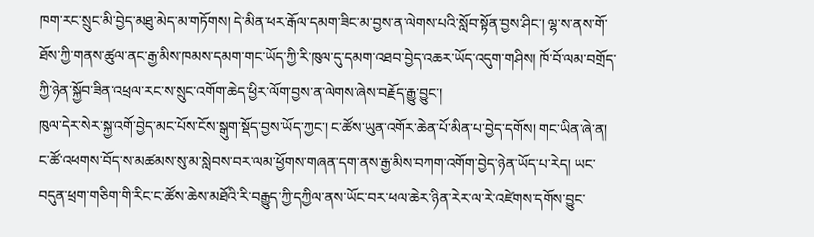ཁག་རང་སྲུང་མི་བྱེད་མཐུ་མེད་མ་གཏོགས། དེ་མིན་ཕར་རྒོལ་དམག་ཟིང་མ་བྱས་ན་ལེགས་པའི་སློབ་སྟོན་བྱས་ཤིང་། ལྷ་ས་ནས་གོ་ཐོས་ཀྱི་གནས་ཚུལ་ནང་རྒྱ་མིས་ཁམས་དམག་གང་ཡོད་ཀྱི་རི་ཁུལ་དུ་དམག་འཐབ་བྱེད་འཆར་ཡོད་འདུག་གཤིས། ཁོ་བོ་ལམ་བགྲོད་ཀྱི་ཉེན་སྐྱོབ་ཟིན་འཕྲལ་རང་ས་སྲུང་འགོག་ཆེད་ཕྱིར་ལོག་བྱས་ན་ལེགས་ཞེས་བརྗོད་རྒྱུ་བྱུང་།
ཁུལ་དེར་སེར་སྐྱ་འགོ་བྱེད་མང་པོས་ངོས་སྒུག་སྡོད་བྱས་ཡོད་ཀྱང་། ང་ཚོས་ཡུན་འགོར་ཆེན་པོ་མིན་པ་བྱེད་དགོས། གང་ཡིན་ཞེ་ན། ང་ཚོ་འཕགས་བོད་ས་མཚམས་སུ་མ་སླེབས་བར་ལམ་ཕྱོགས་གཞན་དག་ནས་རྒྱ་མིས་བཀག་འགོག་བྱེད་ཉེན་ཡོད་པ་རེད། ཡང་བདུན་ཕྲག་གཅིག་གི་རིང་ང་ཚོས་ཆེས་མཐོའི་རི་བརྒྱུད་ཀྱི་དཀྱིལ་ནས་ཡོང་བར་ཕལ་ཆེར་ཉིན་རེར་ལ་རེ་འཛེགས་དགོས་བྱུང་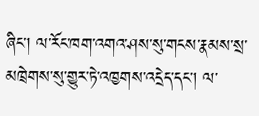ཞིང་། ལ་རོང་ཁག་འགའ་ཤས་སུ་གངས་རྣམས་སྲ་མཁྲེགས་སུ་གྱུར་ཏེ་འཁྱགས་འདྲེད་དང་། ལ་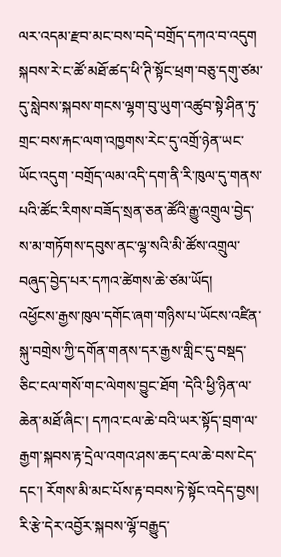ལར་འདམ་རྫབ་མང་བས་བདེ་བགྲོད་དཀའ་བ་འདུག སྐབས་རེ་ང་ཚོ་མཐོ་ཚད་ཕི་ཊི་སྟོང་ཕྲག་བཅུ་དགུ་ཙམ་དུ་སླེབས་སྐབས་གངས་ལྷག་བུ་ཡུག་འཚུབ་སྟེ་ཤིན་ཏུ་གྲང་བས་རྐང་ལག་འཁྱགས་རེང་དུ་འགྲོ་ཉེན་ཡང་ཡོང་འདུག ་བགྲོད་ལམ་འདི་དག་ནི་རི་ཁུལ་དུ་གནས་པའི་ཚོང་རིགས་བཟོད་སྲན་ཅན་ཚོའི་རྒྱུ་འགྲུལ་བྱེད་ས་མ་གཏོགས་དབུས་ནང་ལྷ་སའི་མི་ཚོས་འགྲུལ་བཞུད་བྱེད་པར་དཀའ་ཚེགས་ཆེ་ཙམ་ཡོད།
འཕྱོངས་རྒྱས་ཁུལ་དགོང་ཞག་གཉིས་པ་ཡོངས་འཛིན་སྐུ་བགྲེས་ཀྱི་དགོན་གནས་དར་རྒྱས་གླིང་དུ་བསྡད་ཅིང་ངལ་གསོ་གང་ལེགས་བྱུང་ཐོག ་དེའི་ཕྱི་ཉིན་ལ་ཆེན་མཐོ་ཞིང་། དཀའ་ངལ་ཆེ་བའི་ཡར་སྟོད་བྲག་ལ་རྒྱག་སྐབས་རྟ་དྲེལ་འགའ་ཤས་ཆད་ངལ་ཆེ་བས་ངེད་དང་། རོགས་མི་མང་པོས་རྟ་བབས་ཏེ་སྟོང་འདེད་བྱས། རི་རྩེ་དེར་འབྱོར་སྐབས་ལྷོ་བརྒྱུད་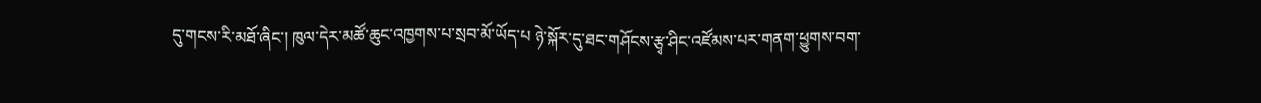དུ་གངས་རི་མཐོ་ཞིང་། ཁུལ་དེར་མཚོ་ཆུང་འཁྱགས་པ་སྲབ་མོ་ཡོད་པ ཉེ་སྐོར་དུ་ཐང་གཤོངས་རྩྭ་ཤིང་འཛོམས་པར་གནག་ཕྱུགས་བག་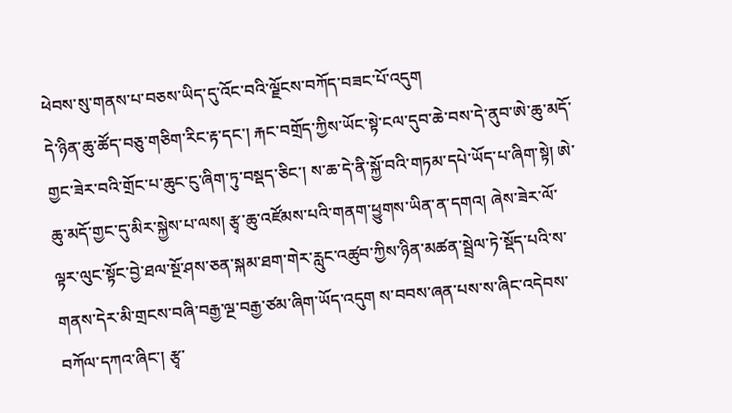ཕེབས་སུ་གནས་པ་བཅས་ཡིད་དུ་འོང་བའི་ལྗོངས་བཀོད་བཟང་པོ་འདུག
དེ་ཉིན་ཆུ་ཚོད་བཅུ་གཅིག་རིང་རྟ་དང་། རྐང་བགྲོད་ཀྱིས་ཡོང་སྟེ་ངལ་དུབ་ཆེ་བས་དེ་ནུབ་ཨེ་ཆུ་མདོ་གྱང་ཟེར་བའི་གྲོང་པ་ཆུང་ངུ་ཞིག་ཏུ་བསྡད་ཅིང་། ས་ཆ་དེ་ནི་སྐྱོ་བའི་གཏམ་དཔེ་ཡོད་པ་ཞིག་སྟེ། ཨེ་ཆུ་མདོ་གྱང་དུ་མིར་སྐྱེས་པ་ལས། རྩྭ་ཆུ་འཛོམས་པའི་གནག་ཕྱུགས་ཡིན་ན་དགའ། ཞེས་ཟེར་ལོ་ལྟར་ལུང་སྟོང་བྱེ་ཐལ་སྔོ་ཤས་ཅན་སྐམ་ཐག་གེར་རླུང་འཚུབ་ཀྱིས་ཉིན་མཚན་སྦྲེལ་ཏེ་སྡོད་པའི་ས་གནས་དེར་མི་གྲངས་བཞི་བརྒྱ་ལྔ་བརྒྱ་ཙམ་ཞིག་ཡོད་འདུག ས་བབས་ཞན་པས་ས་ཞིང་འདེབས་བཀོལ་དཀའ་ཞིང་། རྩྭ་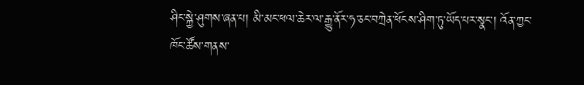ཤིང་སྐྱེ་ཤུགས་ཞན་པ། མི་མང་ཕལ་ཆེར་ལ་རྒྱུ་ནོར་ཧ་ཅང་བཀྲེན་ཕོངས་ཤིག་ཏུ་ཡོད་པར་སྣང་། འོན་ཀྱང་ཁོང་ཚོས་གནས་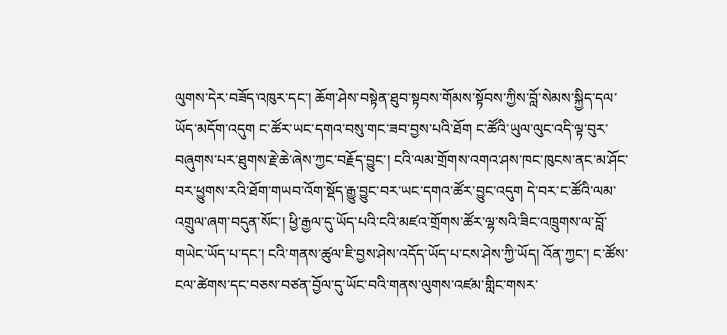ལུགས་དེར་བཟོད་འཁུར་དང་། ཆོག་ཤེས་བསྟེན་ཐུབ་སྟབས་གོམས་སྟོབས་ཀྱིས་བློ་སེམས་སྐྱིད་དལ་ཡོད་མདོག་འདུག ང་ཚོར་ཡང་དགའ་བསུ་གང་ཟབ་བྱས་པའི་ཐོག ང་ཚོའི་ཡུལ་ལུང་འདི་ལྟ་བུར་བཞུགས་པར་ཐུགས་རྗེ་ཆེ་ཞེས་ཀྱང་བརྗོད་བྱུང་། ངའི་ལམ་གྲོགས་འགའ་ཤས་ཁང་ཁུངས་ནང་མ་ཤོང་བར་ཕྱུགས་རའི་ཐོག་གཡབ་འོག་སྡོད་རྒྱུ་བྱུང་བར་ཡང་དགའ་ཚོར་བྱུང་འདུག དེ་བར་ང་ཚོའི་ལམ་འགྲུལ་ཞག་བདུན་སོང་། ཕྱི་རྒྱལ་དུ་ཡོད་པའི་ངའི་མཛའ་གྲོགས་ཚོར་ལྷ་སའི་ཟིང་འཁྲུགས་ལ་བློ་གཡེང་ཡོད་པ་དང་། ངའི་གནས་ཚུལ་ཇི་བྱས་ཤེས་འདོད་ཡོད་པ་ངས་ཤེས་ཀྱི་ཡོད། འོན་ཀྱང་། ང་ཚོས་ངལ་ཚེགས་དང་བཅས་བཙན་བྱོལ་དུ་ཡོང་བའི་གནས་ལུགས་འཛམ་གླིང་གསར་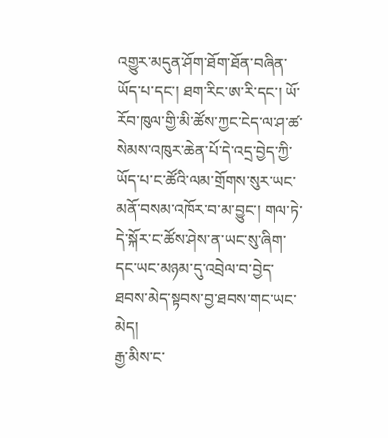འགྱུར་མདུན་ཤོག་ཐོག་ཐོན་བཞིན་ཡོད་པ་དང་། ཐག་རིང་ཨ་རི་དང་། ཡོ་རོབ་ཁུལ་གྱི་མི་ཚོས་ཀྱང་ངེད་ལ་ཤ་ཚ་སེམས་འཁུར་ཆེན་པོ་དེ་འདྲ་བྱེད་ཀྱི་ཡོད་པ་ང་ཚོའི་ལམ་གྲོགས་སུར་ཡང་མནོ་བསམ་འཁོར་བ་མ་བྱུང་། གལ་ཏེ་དེ་སྐོར་ང་ཚོས་ཤེས་ན་ཡང་སུ་ཞིག་དང་ཡང་མཉམ་དུ་འབྲེལ་བ་བྱེད་ཐབས་མེད་སྟབས་བྱ་ཐབས་གང་ཡང་མེད།
རྒྱ་མིས་ང་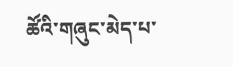ཚོའི་གཞུང་མེད་པ་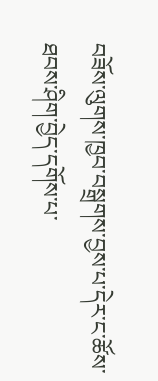བཟོས་ལུགས་ཁྱབ་བསྒྲགས་བྱས་པ་དེར་ང་ཚོས་ཐབས་ཤིག་བྱེད་དགོས་པ་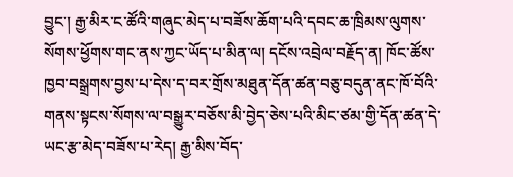བྱུང་། རྒྱ་མིར་ང་ཚོའི་གཞུང་མེད་པ་བཟོས་ཆོག་པའི་དབང་ཆ་ཁྲིམས་ལུགས་སོགས་ཕྱོགས་གང་ནས་ཀྱང་ཡོད་པ་མིན་ལ། དངོས་འབྲེལ་བརྗོད་ན། ཁོང་ཚོས་ཁྱབ་བསྒྲགས་བྱས་པ་དེས་ད་བར་གྲོས་མཐུན་དོན་ཚན་བཅུ་བདུན་ནང་ཁོ་བོའི་གནས་སྟངས་སོགས་ལ་བསྒྱུར་བཅོས་མི་བྱེད་ཅེས་པའི་མིང་ཙམ་གྱི་དོན་ཚན་དེ་ཡང་རྩ་མེད་བཟོས་པ་རེད། རྒྱ་མིས་བོད་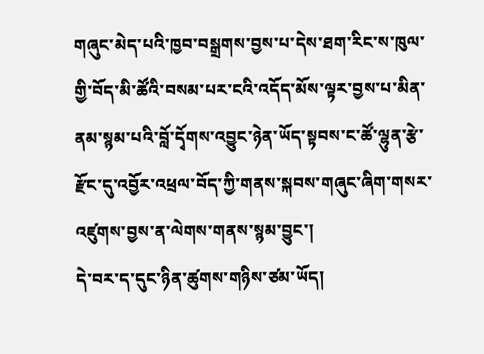གཞུང་མེད་པའི་ཁྱབ་བསྒྲགས་བྱས་པ་དེས་ཐག་རིང་ས་ཁུལ་གྱི་བོད་མི་ཚོའི་བསམ་པར་ངའི་འདོད་མོས་ལྟར་བྱས་པ་མིན་ནམ་སྙམ་པའི་བློ་དྭོགས་འབྱུང་ཉེན་ཡོད་སྟབས་ང་ཚོ་ལྷུན་རྩེ་རྫོང་དུ་འབྱོར་འཕྲལ་བོད་ཀྱི་གནས་སྐབས་གཞུང་ཞིག་གསར་འཛུགས་བྱས་ན་ལེགས་གནས་སྙམ་བྱུང་།
དེ་བར་ད་དུང་ཉིན་ཚུགས་གཉིས་ཙམ་ཡོད།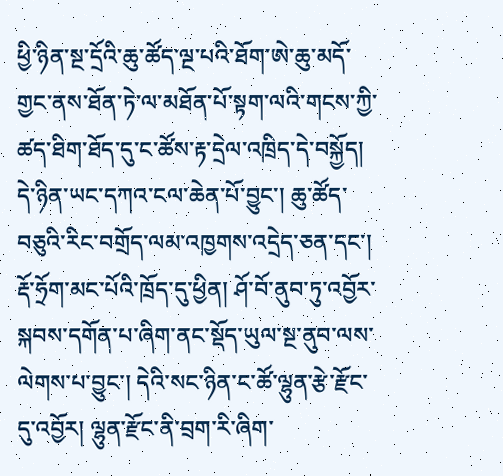ཕྱི་ཉིན་སྔ་དྲོའི་ཆུ་ཚོད་ལྔ་པའི་ཐོག་ཨེ་ཆུ་མདོ་གྱང་ནས་ཐོན་ཏེ་ལ་མཐོན་པོ་སྟག་ལའི་གངས་ཀྱི་ཚད་ཐིག་ཐོད་དུ་ང་ཚོས་རྟ་དྲེལ་འཁྲིད་དེ་བསྐྱོད། དེ་ཉིན་ཡང་དཀའ་ངལ་ཆེན་པོ་བྱུང་། ཆུ་ཚོད་བཅུའི་རིང་བགྲོད་ལམ་འཁྱགས་འདྲེད་ཅན་དང་། རྡོ་ཧྲོག་མང་པོའི་ཁྲོད་དུ་ཕྱིན། ཤོ་བོ་ནུབ་ཏུ་འབྱོར་སྐབས་དགོན་པ་ཞིག་ནང་སྡོད་ཡུལ་སྔ་ནུབ་ལས་ལེགས་པ་བྱུང་། དེའི་སང་ཉིན་ང་ཚོ་ལྷུན་རྩེ་རྫོང་དུ་འབྱོར། ལྷུན་རྫོང་ནི་བྲག་རི་ཞིག་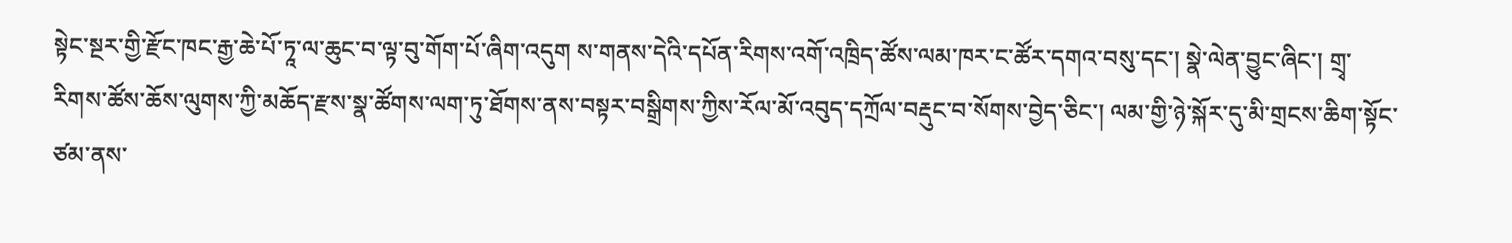སྟེང་སྔར་གྱི་རྫོང་ཁང་རྒྱ་ཆེ་པོ་ཏཱ་ལ་ཆུང་བ་ལྟ་བུ་གོག་པོ་ཞིག་འདུག ས་གནས་དེའི་དཔོན་རིགས་འགོ་འཁྲིད་ཚོས་ལམ་ཁར་ང་ཚོར་དགའ་བསུ་དང་། སྣེ་ལེན་བྱུང་ཞིང་། གྲྭ་རིགས་ཚོས་ཆོས་ལུགས་ཀྱི་མཆོད་རྫས་སྣ་ཚོགས་ལག་ཏུ་ཐོགས་ནས་བསྟར་བསྒྲིགས་ཀྱིས་རོལ་མོ་འབུད་དཀྲོལ་བརྡུང་བ་སོགས་བྱེད་ཅིང་། ལམ་གྱི་ཉེ་སྐོར་དུ་མི་གྲངས་ཆིག་སྟོང་ཙམ་ནས་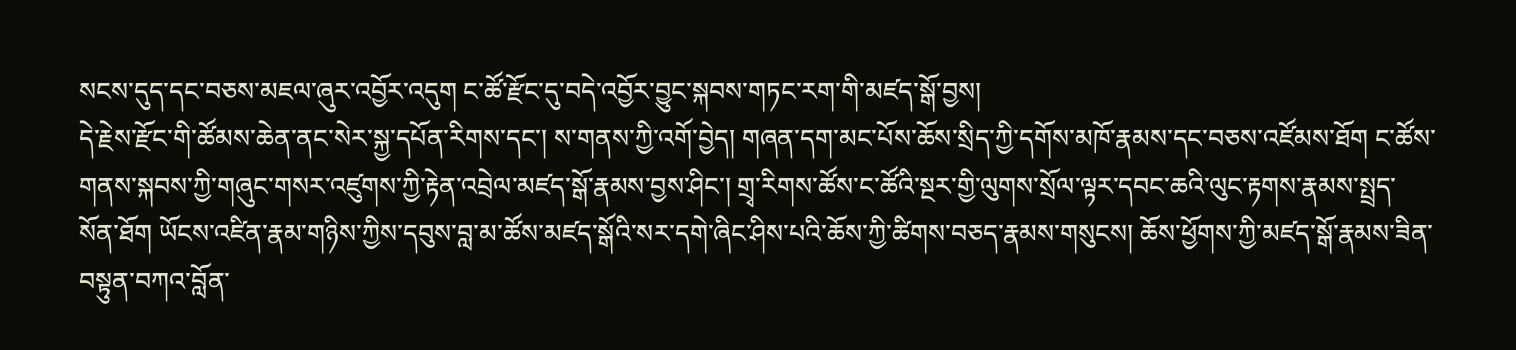སངས་དུད་དང་བཅས་མཇལ་ཞུར་འབྱོར་འདུག ང་ཚོ་རྫོང་དུ་བདེ་འབྱོར་བྱུང་སྐབས་གཏང་རག་གི་མཛད་སྒོ་བྱས།
དེ་རྗེས་རྫོང་གི་ཚོམས་ཆེན་ནང་སེར་སྐྱ་དཔོན་རིགས་དང་། ས་གནས་ཀྱི་འགོ་བྱེད། གཞན་དག་མང་པོས་ཆོས་སྲིད་ཀྱི་དགོས་མཁོ་རྣམས་དང་བཅས་འཛོམས་ཐོག ང་ཚོས་གནས་སྐབས་ཀྱི་གཞུང་གསར་འཛུགས་ཀྱི་རྟེན་འབྲེལ་མཛད་སྒོ་རྣམས་བྱས་ཤིང་། གྲྭ་རིགས་ཚོས་ང་ཚོའི་སྔར་གྱི་ལུགས་སྲོལ་ལྟར་དབང་ཆའི་ལུང་རྟགས་རྣམས་སྤྲད་སོན་ཐོག ཡོངས་འཛིན་རྣམ་གཉིས་ཀྱིས་དབུས་བླ་མ་ཚོས་མཛད་སྒོའི་སར་དགེ་ཞིང་ཤིས་པའི་ཆོས་ཀྱི་ཚིགས་བཅད་རྣམས་གསུངས། ཆོས་ཕྱོགས་ཀྱི་མཛད་སྒོ་རྣམས་ཟིན་བསྟུན་བཀའ་བློན་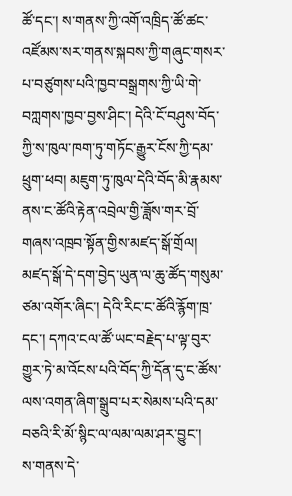ཚོ་དང་། ས་གནས་ཀྱི་འགོ་འཁྲིད་ཚོ་ཚང་འཛོམས་སར་གནས་སྐབས་ཀྱི་གཞུང་གསར་པ་བཙུགས་པའི་ཁྱབ་བསྒྲགས་ཀྱི་ཡི་གེ་བཀླགས་ཁྱབ་བྱས་ཤིང་། དེའི་ངོ་བཤུས་བོད་ཀྱི་ས་ཁུལ་ཁག་ཏུ་གཏོང་རྒྱུར་ངོས་ཀྱི་དམ་ཕྲུག་ཕབ། མཇུག་ཏུ་ཁུལ་དེའི་བོད་མི་རྣམས་ནས་ང་ཚོའི་རྟེན་འབྲེལ་གྱི་ཟློས་གར་བྲོ་གཞས་འཁྲབ་སྟོན་གྱིས་མཛད་སྒོ་གྲོལ།
མཛད་སྒོ་དེ་དག་བྱེད་ཡུན་ལ་ཆུ་ཚོད་གསུམ་ཙམ་འགོར་ཞིང་། དེའི་རིང་ང་ཚོའི་རྙོག་ཁྲ་དང་། དཀའ་ངལ་ཚོ་ཡང་བརྗེད་པ་ལྟ་བུར་གྱུར་ཏེ་མ་འོངས་པའི་བོད་ཀྱི་དོན་དུ་ང་ཚོས་ལས་འགན་ཞིག་སྒྲུབ་པར་སེམས་པའི་དམ་བཅའི་རི་མོ་སྙིང་ལ་ལམ་ལམ་ཤར་བྱུང་།
ས་གནས་དེ་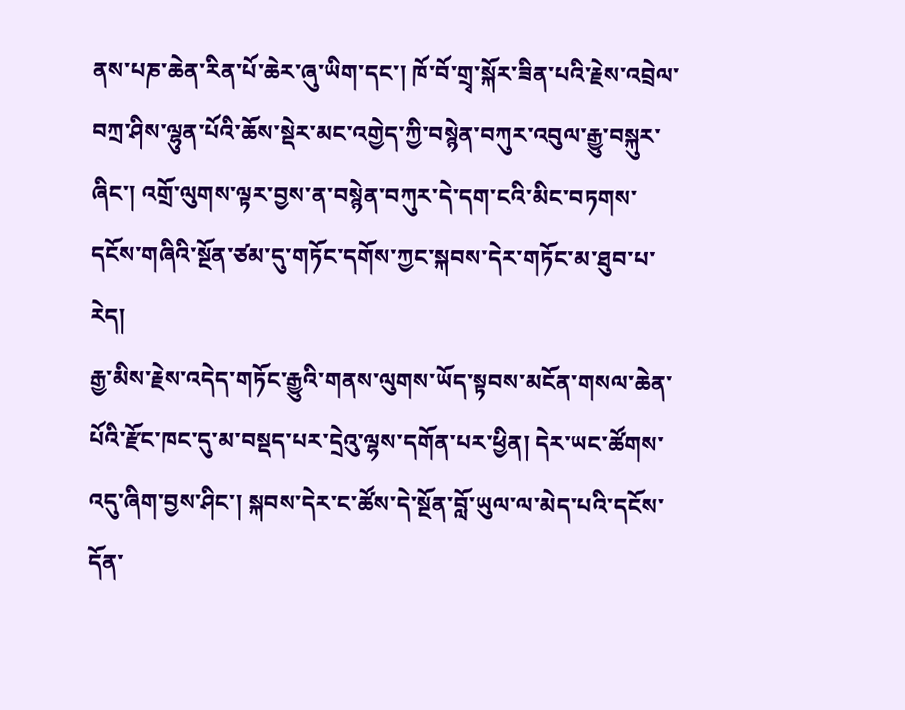ནས་པཎ་ཆེན་རིན་པོ་ཆེར་ཞུ་ཡིག་དང་། ཁོ་བོ་གྲྭ་སྐོར་ཟིན་པའི་རྗེས་འབྲེལ་བཀྲ་ཤིས་ལྷུན་པོའི་ཆོས་སྡེར་མང་འགྱེད་ཀྱི་བསྙེན་བཀུར་འབུལ་རྒྱུ་བསྐུར་ཞིང་། འགྲོ་ལུགས་ལྟར་བྱས་ན་བསྙེན་བཀུར་དེ་དག་ངའི་མིང་བཏགས་དངོས་གཞིའི་སྔོན་ཙམ་དུ་གཏོང་དགོས་ཀྱང་སྐབས་དེར་གཏོང་མ་ཐུབ་པ་རེད།
རྒྱ་མིས་རྗེས་འདེད་གཏོང་རྒྱུའི་གནས་ལུགས་ཡོད་སྟབས་མངོན་གསལ་ཆེན་པོའི་རྫོང་ཁང་དུ་མ་བསྡད་པར་དྲེའུ་ལྷས་དགོན་པར་ཕྱིན། དེར་ཡང་ཚོགས་འདུ་ཞིག་བྱས་ཤིང་། སྐབས་དེར་ང་ཚོས་དེ་སྔོན་བློ་ཡུལ་ལ་མེད་པའི་དངོས་དོན་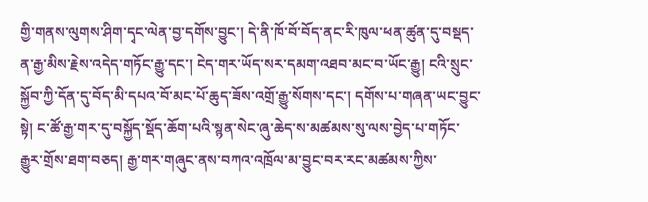གྱི་གནས་ལུགས་ཤིག་དྭང་ལེན་བྱ་དགོས་བྱུང་། དེ་ནི་ཁོ་བོ་བོད་ནང་རི་ཁུལ་ཕན་ཚུན་དུ་བསྡད་ན་རྒྱ་མིས་རྗེས་འདེད་གཏོང་རྒྱུ་དང་། ངེད་གར་ཡོད་སར་དམག་འཐབ་མང་བ་ཡོང་རྒྱུ། ངའི་སྲུང་སྐྱོབ་ཀྱི་དོན་དུ་བོད་མི་དཔའ་བོ་མང་པོ་ཆུད་ཟོས་འགྲོ་རྒྱུ་སོགས་དང་། དགོས་པ་གཞན་ཡང་བྱུང་སྟེ། ང་ཚོ་རྒྱ་གར་དུ་བསྐྱོད་སྡོད་ཆོག་པའི་སྙན་སེང་ཞུ་ཆེད་ས་མཚམས་སུ་ལས་བྱེད་པ་གཏོང་རྒྱུར་གྲོས་ཐག་བཅད། རྒྱ་གར་གཞུང་ནས་བཀའ་འཁྲོལ་མ་བྱུང་བར་རང་མཚམས་ཀྱིས་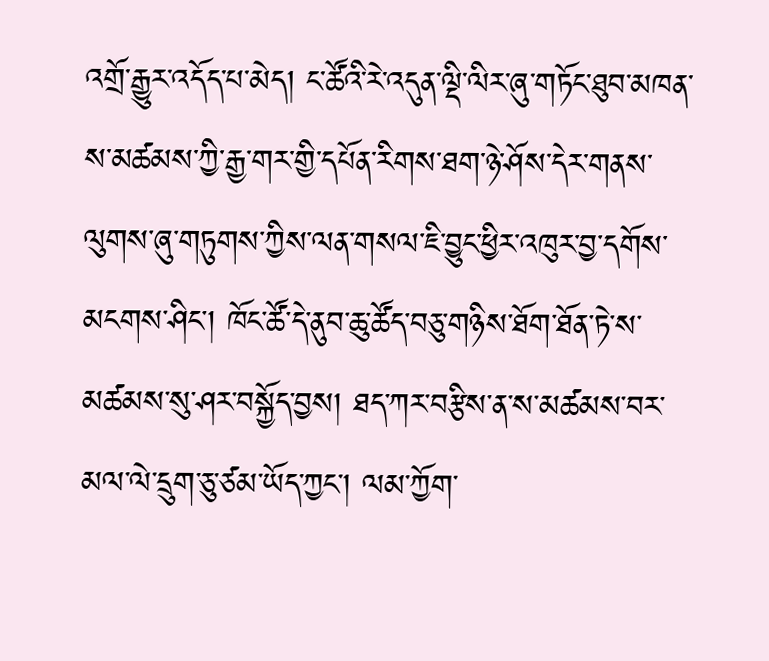འགྲོ་རྒྱུར་འདོད་པ་མེད། ང་ཚོའི་རེ་འདུན་ལྡི་ལིར་ཞུ་གཏོང་ཐུབ་མཁན་ས་མཚམས་ཀྱི་རྒྱ་གར་གྱི་དཔོན་རིགས་ཐག་ཉེ་ཤོས་དེར་གནས་ལུགས་ཞུ་གཏུགས་ཀྱིས་ལན་གསལ་ཇི་བྱུང་ཕྱིར་འཁུར་བྱ་དགོས་མངགས་ཤིང་། ཁོང་ཚོ་དེ་ནུབ་ཆུ་ཚོད་བཅུ་གཉིས་ཐོག་ཐོན་ཏེ་ས་མཚམས་སུ་ཤར་བསྐྱོད་བྱས། ཐད་ཀར་བརྩིས་ན་ས་མཚམས་བར་མལ་ལེ་དྲུག་ཅུ་ཙམ་ཡོད་ཀྱང་། ལམ་ཀྱོག་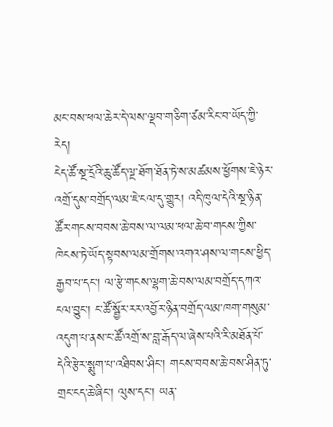མང་བས་ཕལ་ཆེར་དེ་ལས་ལྡབ་གཅིག་ཙམ་རིང་བ་ཡོད་ཀྱི་རེད།
ངེད་ཚོ་སྔ་དྲོའི་ཆུ་ཚོད་ལྔ་ཐོག་ཐོན་ཏེ་ས་མཚམས་ཕྱོགས་ཇེ་ཉེར་འགྲོ་དུས་བགྲོད་ལམ་ཇེ་ངལ་དུ་གྱུར། འདི་ཁུལ་དེའི་སྔ་ཉིན་ཚོར་གངས་བབས་ཆེ་བས་ལ་ལམ་ཕལ་ཆེ་བ་གངས་ཀྱིས་ཁེངས་ཏེ་ཡོད་སྟབས་ལམ་གྲོགས་འགའ་ཤས་ལ་གངས་ཕྱིད་རྒྱབ་པ་དང་། ལ་རྩེ་གངས་ལྷག་ཆེ་བས་ལམ་བགྲོད་དཀའ་ངལ་བྱུང་། ང་ཚོ་སྦྱོར་རར་འབྱོར་ཉིན་བགྲོད་ལམ་ཁག་གསུམ་འདུག་པ་ནས་ང་ཚོ་འགྲོ་ས་བླ་རྒོད་ལ་ཞེས་པའི་རི་མཐོན་པོ་དེའི་རྩེར་སྨུག་པ་འཐིབས་ཤིང་། གངས་བབས་ཆེ་བས་ཤིན་ཏུ་གྲང་ངད་ཆེ་ཞིང་། ལུས་དང་། ཡན་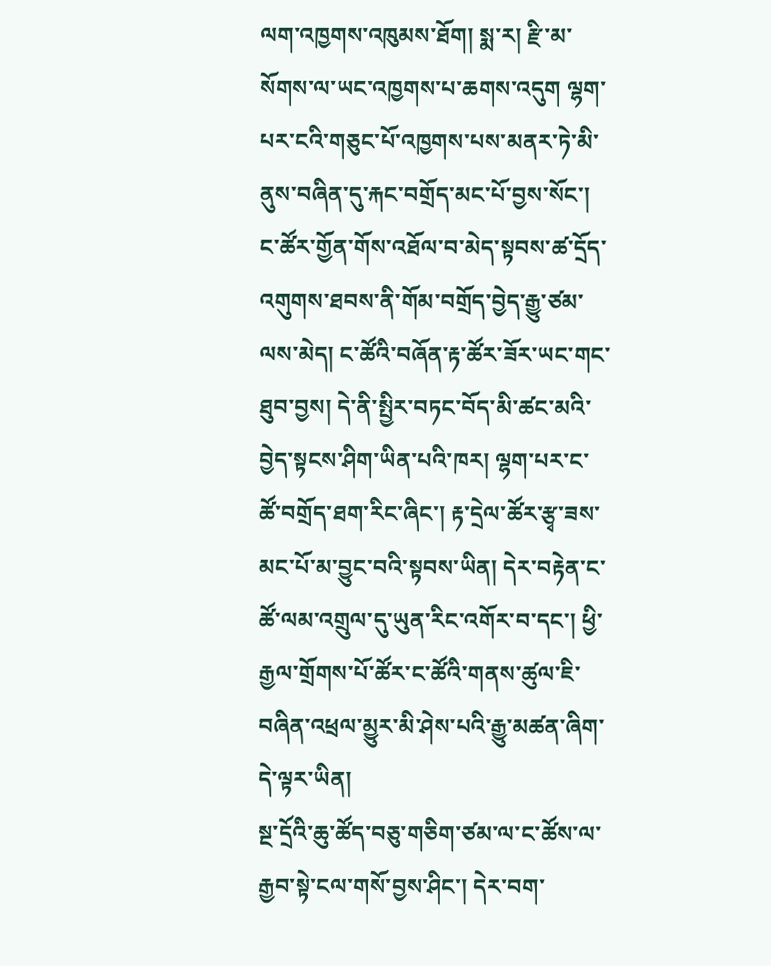ལག་འཁྱགས་འཁུམས་ཐོག། སྨ་ར། རྫི་མ་སོགས་ལ་ཡང་འཁྱགས་པ་ཆགས་འདུག ལྷག་པར་ངའི་གཅུང་པོ་འཁྱགས་པས་མནར་ཏེ་མི་ནུས་བཞིན་དུ་རྐང་བགྲོད་མང་པོ་བྱས་སོང་། ང་ཚོར་གྱོན་གོས་འཐོལ་བ་མེད་སྟབས་ཚ་དྲོད་འགུགས་ཐབས་ནི་གོམ་བགྲོད་བྱེད་རྒྱུ་ཙམ་ལས་མེད། ང་ཚོའི་བཞོན་རྟ་ཚོར་ཟོར་ཡང་གང་ཐུབ་བྱས། དེ་ནི་སྤྱིར་བཏང་བོད་མི་ཚང་མའི་བྱེད་སྟངས་ཤིག་ཡིན་པའི་ཁར། ལྷག་པར་ང་ཚོ་བགྲོད་ཐག་རིང་ཞིང་། རྟ་དྲེལ་ཚོར་རྩྭ་ཟས་མང་པོ་མ་བྱུང་བའི་སྟབས་ཡིན། དེར་བརྟེན་ང་ཚོ་ལམ་འགྲུལ་དུ་ཡུན་རིང་འགོར་བ་དང་། ཕྱི་རྒྱལ་གྲོགས་པོ་ཚོར་ང་ཚོའི་གནས་ཚུལ་ཇི་བཞིན་འཕྲལ་མྱུར་མི་ཤེས་པའི་རྒྱུ་མཚན་ཞིག་དེ་ལྟར་ཡིན།
སྔ་དྲོའི་ཆུ་ཚོད་བཅུ་གཅིག་ཙམ་ལ་ང་ཚོས་ལ་རྒྱབ་སྟེ་ངལ་གསོ་བྱས་ཤིང་། དེར་བག་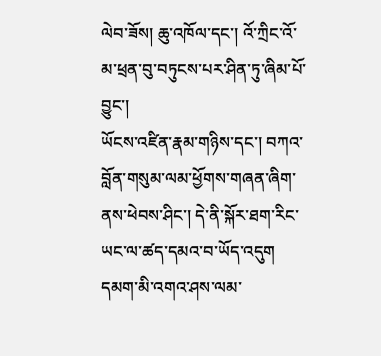ལེབ་ཟོས། ཆུ་འཁོལ་དང་། འོ་ཀྲིང་འོ་མ་ཕྲན་བུ་བཏུངས་པར་ཤིན་ཏུ་ཞིམ་པོ་བྱུང་།
ཡོངས་འཛིན་རྣམ་གཉིས་དང་། བཀའ་བློན་གསུམ་ལམ་ཕྱོགས་གཞན་ཞིག་ནས་ཕེབས་ཤིང་། དེ་ནི་སྐོར་ཐག་རིང་ཡང་ལ་ཚད་དམའ་བ་ཡོད་འདུག དམག་མི་འགའ་ཤས་ལམ་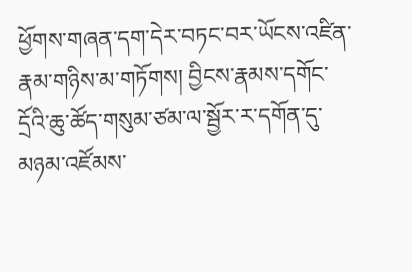ཕྱོགས་གཞན་དག་དེར་བཏང་བར་ཡོངས་འཛིན་རྣམ་གཉིས་མ་གཏོགས། བྱིངས་རྣམས་དགོང་དྲོའི་ཆུ་ཚོད་གསུམ་ཙམ་ལ་སྦྱོར་ར་དགོན་དུ་མཉམ་འཛོམས་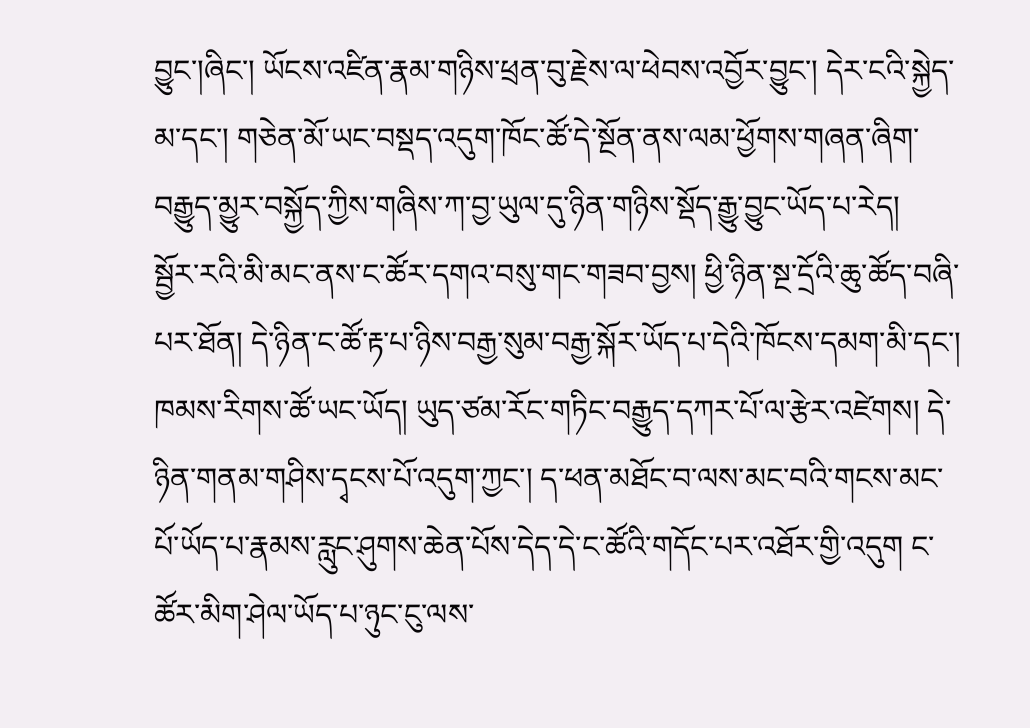བྱུང་།ཞིང་། ཡོངས་འཛིན་རྣམ་གཉིས་ཕྲན་བུ་རྗེས་ལ་ཕེབས་འབྱོར་བྱུང་། དེར་ངའི་སྐྱེད་མ་དང་། གཅེན་མོ་ཡང་བསྡད་འདུག་ཁོང་ཚོ་དེ་སྔོན་ནས་ལམ་ཕྱོགས་གཞན་ཞིག་བརྒྱུད་མྱུར་བསྐྱོད་ཀྱིས་གཞིས་ཀ་བྱ་ཡུལ་དུ་ཉིན་གཉིས་སྡོད་རྒྱུ་བྱུང་ཡོད་པ་རེད།
སྦྱོར་རའི་མི་མང་ནས་ང་ཚོར་དགའ་བསུ་གང་གཟབ་བྱས། ཕྱི་ཉིན་སྔ་དྲོའི་ཆུ་ཚོད་བཞི་པར་ཐོན། དེ་ཉིན་ང་ཚོ་རྟ་པ་ཉིས་བརྒྱ་སུམ་བརྒྱ་སྐོར་ཡོད་པ་དེའི་ཁོངས་དམག་མི་དང་། ཁམས་རིགས་ཚོ་ཡང་ཡོད། ཡུད་ཙམ་རོང་གཏིང་བརྒྱུད་དཀར་པོ་ལ་རྩེར་འཛེགས། དེ་ཉིན་གནམ་གཤིས་དྭངས་པོ་འདུག་ཀྱང་། ད་ཕན་མཐོང་བ་ལས་མང་བའི་གངས་མང་པོ་ཡོད་པ་རྣམས་རླུང་ཤུགས་ཆེན་པོས་དེད་དེ་ང་ཚོའི་གདོང་པར་འཐོར་གྱི་འདུག ང་ཚོར་མིག་ཤེལ་ཡོད་པ་ཉུང་ངུ་ལས་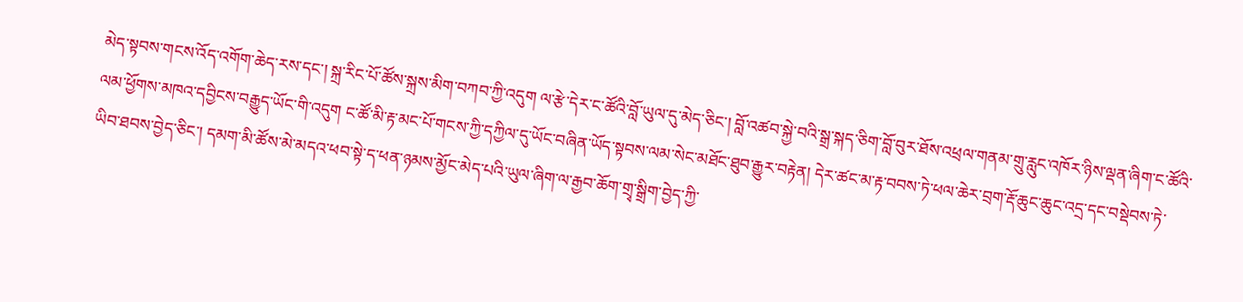མེད་སྟབས་གངས་འོད་འགོག་ཆེད་རས་དང་། སྐྲ་རིང་པོ་ཚོས་སྐྲས་མིག་བཀབ་ཀྱི་འདུག ལ་རྩེ་དེར་ང་ཚོའི་བློ་ཡུལ་དུ་མེད་ཅིང་། བློ་འཚབ་སྐྱེ་བའི་སྒྲ་སྐད་ཅིག་བློ་བུར་ཐོས་འཕྲལ་གནམ་གྲུ་རླུང་འཁོར་ཉིས་ལྡན་ཞིག་ང་ཚོའི་ལམ་ཕྱོགས་མཁའ་དབྱིངས་བརྒྱུད་ཡོང་གི་འདུག ང་ཚོ་མི་རྟ་མང་པོ་གངས་ཀྱི་དཀྱིལ་དུ་ཡོང་བཞིན་ཡོད་སྟབས་ལམ་སེང་མཐོང་ཐུབ་རྒྱུར་བརྟེན། དེར་ཚང་མ་རྟ་བབས་ཏེ་ཕལ་ཆེར་བྲག་རྡོ་ཆུང་ཆུང་འདྲ་དང་བསྡེབས་ཏེ་ཡིབ་ཐབས་བྱེད་ཅིང་། དམག་མི་ཚོས་མེ་མདའ་ཕབ་སྟེ་ད་ཕན་ཉམས་མྱོང་མེད་པའི་ཡུལ་ཞིག་ལ་རྒྱབ་ཆོག་གྲྭ་སྒྲིག་བྱེད་ཀྱི་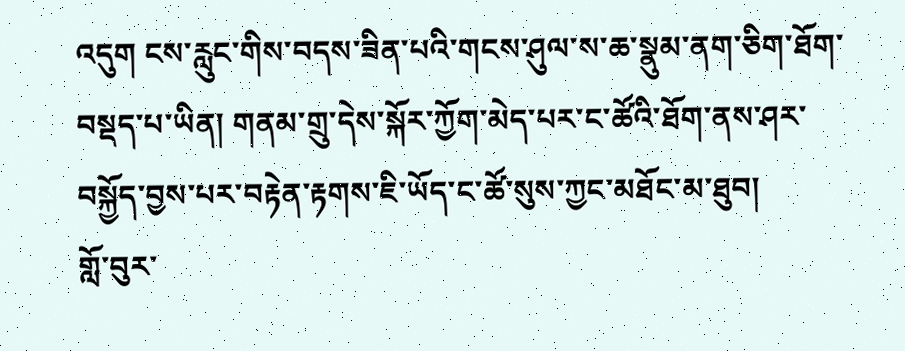འདུག ངས་རླུང་གིས་བདས་ཟིན་པའི་གངས་ཤུལ་ས་ཆ་སྣུམ་ནག་ཅིག་ཐོག་བསྡད་པ་ཡིན། གནམ་གྲུ་དེས་སྐོར་ཀྱོག་མེད་པར་ང་ཚོའི་ཐོག་ནས་ཤར་བསྐྱོད་བྱས་པར་བརྟེན་རྟགས་ཇི་ཡོད་ང་ཚོ་སུས་ཀྱང་མཐོང་མ་ཐུབ།
གློ་བུར་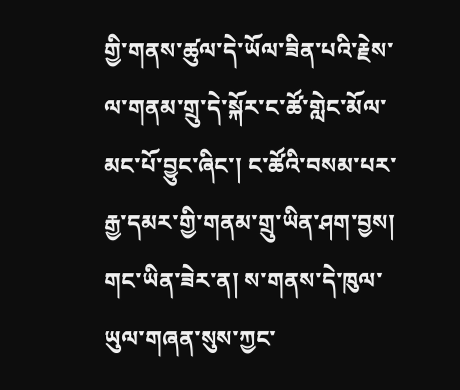གྱི་གནས་ཚུལ་དེ་ཡོལ་ཟིན་པའི་རྗེས་ལ་གནམ་གྲུ་དེ་སྐོར་ང་ཚོ་གླེང་མོལ་མང་པོ་བྱུང་ཞིང་། ང་ཚོའི་བསམ་པར་རྒྱ་དམར་གྱི་གནམ་གྲུ་ཡིན་ཤག་བྱས། གང་ཡིན་ཟེར་ན། ས་གནས་དེ་ཁུལ་ཡུལ་གཞན་སུས་ཀྱང་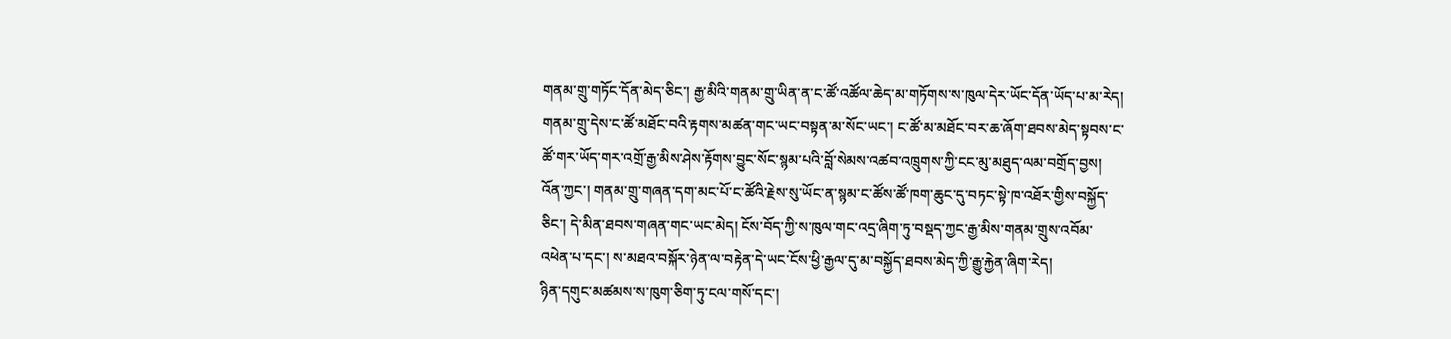གནམ་གྲུ་གཏོང་དོན་མེད་ཅིང་། རྒྱ་མིའི་གནམ་གྲུ་ཡིན་ན་ང་ཚོ་འཚོལ་ཆེད་མ་གཏོགས་ས་ཁུལ་དེར་ཡོང་དོན་ཡོད་པ་མ་རེད། གནམ་གྲུ་དེས་ང་ཚོ་མཐོང་བའི་རྟགས་མཚན་གང་ཡང་བསྟན་མ་སོང་ཡང་། ང་ཚོ་མ་མཐོང་བར་ཆ་ཞོག་ཐབས་མེད་སྟབས་ང་ཚོ་གར་ཡོད་གར་འགྲོ་རྒྱ་མིས་ཤེས་རྟོགས་བྱུང་སོང་སྙམ་པའི་བློ་སེམས་འཚབ་འཁྲུགས་ཀྱི་ངང་མུ་མཐུད་ལམ་བགྲོད་བྱས། འོན་ཀྱང་། གནམ་གྲུ་གཞན་དག་མང་པོ་ང་ཚོའི་རྗེས་སུ་ཡོང་ན་སྙམ་ང་ཚོས་ཚོ་ཁག་ཆུང་དུ་བཏང་སྟེ་ཁ་འཐོར་གྱིས་བསྐྱོད་ཅིང་། དེ་མིན་ཐབས་གཞན་གང་ཡང་མེད། ངོས་བོད་ཀྱི་ས་ཁུལ་གང་འདྲ་ཞིག་ཏུ་བསྡད་ཀྱང་རྒྱ་མིས་གནམ་གྲུས་འབོམ་འཕེན་པ་དང་། ས་མཐའ་བསྐོར་ཉེན་ལ་བརྟེན་དེ་ཡང་ངོས་ཕྱི་རྒྱལ་དུ་མ་བསྐྱོད་ཐབས་མེད་ཀྱི་རྒྱུ་རྐྱེན་ཞིག་རེད།
ཉིན་དགུང་མཚམས་ས་ཁུག་ཅིག་ཏུ་ངལ་གསོ་དང་།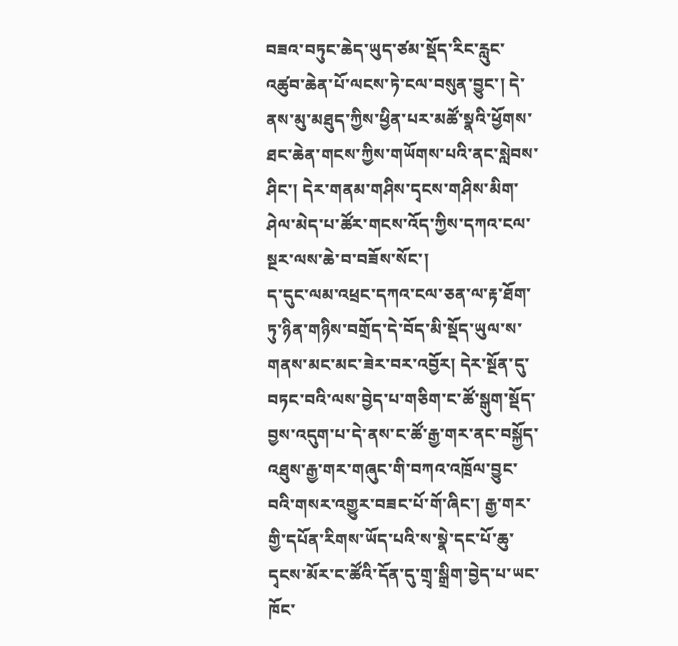བཟའ་བཏུང་ཆེད་ཡུད་ཙམ་སྡོད་རིང་རླུང་འཚུབ་ཆེན་པོ་ལངས་ཏེ་ངལ་བསུན་བྱུང་། དེ་ནས་མུ་མཐུད་ཀྱིས་ཕྱིན་པར་མཚོ་སྣའི་ཕྱོགས་ཐང་ཆེན་གངས་ཀྱིས་གཡོགས་པའི་ནང་སླེབས་ཤིང་། དེར་གནམ་གཤིས་དྭངས་གཤིས་མིག་ཤེལ་མེད་པ་ཚོར་གངས་འོད་ཀྱིས་དཀའ་ངལ་སྔར་ལས་ཆེ་བ་བཟོས་སོང་།
ད་དུང་ལམ་འཕྲང་དཀའ་ངལ་ཅན་ལ་རྟ་ཐོག་ཏུ་ཉིན་གཉིས་བགྲོད་དེ་བོད་མི་སྡོད་ཡུལ་ས་གནས་མང་མང་ཟེར་བར་འབྱོར། དེར་སྔོན་དུ་བཏང་བའི་ལས་བྱེད་པ་གཅིག་ང་ཚོ་སྒུག་སྡོད་བྱས་འདུག་པ་དེ་ནས་ང་ཚོ་རྒྱ་གར་ནང་བསྐྱོད་འཐུས་རྒྱ་གར་གཞུང་གི་བཀའ་འཁྲོལ་བྱུང་བའི་གསར་འགྱུར་བཟང་པོ་གོ་ཞིང་། རྒྱ་གར་གྱི་དཔོན་རིགས་ཡོད་པའི་ས་སྣེ་དང་པོ་ཆུ་དྭངས་མོར་ང་ཚོའི་དོན་དུ་གྲྭ་སྒྲིག་བྱེད་པ་ཡང་ཁོང་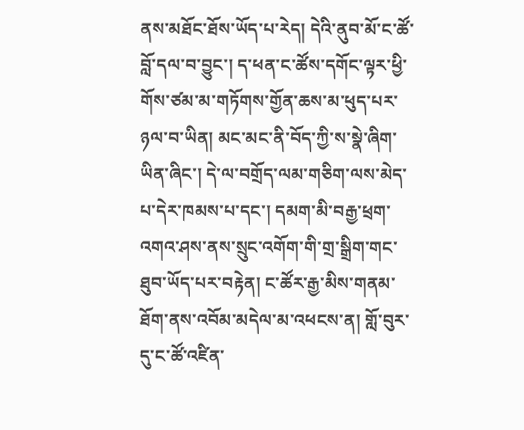ནས་མཐོང་ཐོས་ཡོད་པ་རེད། དེའི་ནུབ་མོ་ང་ཚོ་བློ་དལ་བ་བྱུང་། ད་ཕན་ང་ཚོས་དགོང་ལྟར་ཕྱི་གོས་ཙམ་མ་གཏོགས་གྱོན་ཆས་མ་ཕུད་པར་ཉལ་བ་ཡིན། མང་མང་ནི་བོད་ཀྱི་ས་སྣེ་ཞིག་ཡིན་ཞིང་། དེ་ལ་བགྲོད་ལམ་གཅིག་ལས་མེད་པ་དེར་ཁམས་པ་དང་། དམག་མི་བརྒྱ་ཕྲག་འགའ་ཤས་ནས་སྲུང་འགོག་གི་གྲ་སྒྲིག་གང་ཐུབ་ཡོད་པར་བརྟེན། ང་ཚོར་རྒྱ་མིས་གནམ་ཐོག་ནས་འབོམ་མདེལ་མ་འཕངས་ན། གློ་བུར་དུ་ང་ཚོ་འཛིན་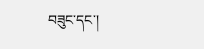བཟུང་དང་།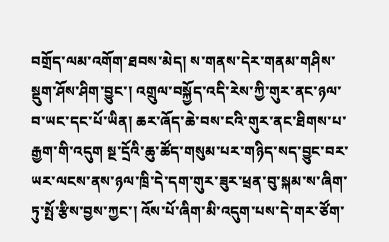བགྲོད་ལམ་འགོག་ཐབས་མེད། ས་གནས་དེར་གནམ་གཤིས་སྡུག་ཤོས་ཤིག་བྱུང་། འགྲུལ་བསྐྱོད་འདི་རེས་ཀྱི་གུར་ནང་ཉལ་བ་ཡང་དང་པོ་ཡིན། ཆར་ཞོད་ཆེ་བས་ངའི་གུར་ནང་ཐིགས་པ་རྒྱག་གི་འདུག སྔ་དྲོའི་ཆུ་ཚོད་གསུམ་པར་གཉིད་སད་བྱུང་བར་ཡར་ལངས་ནས་ཉལ་ཁྲི་དེ་དག་གུར་ཟུར་ཕྲན་བུ་སྐམ་ས་ཞིག་ཏུ་སྤོ་རྩིས་བྱས་ཀྱང་། འོས་པོ་ཞིག་མི་འདུག་པས་དེ་གར་ཙོག་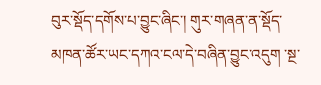བུར་སྡོད་དགོས་པ་བྱུང་ཞིང་། གུར་གཞན་ན་སྡོད་མཁན་ཚོར་ཡང་དཀའ་ངལ་དེ་བཞིན་བྱུང་འདུག ་སྔ་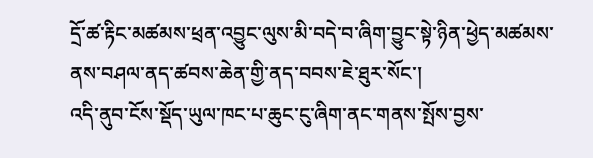དྲོ་ཚ་རྟིང་མཚམས་ཕྲན་འབྱུང་ལུས་མི་བདེ་བ་ཞིག་བྱུང་སྟེ་ཉིན་ཕྱེད་མཚམས་ནས་བཤལ་ནད་ཚབས་ཆེན་གྱི་ནད་བབས་ཇེ་ཐུར་སོང་།
འདི་ནུབ་ངོས་སྡོད་ཡུལ་ཁང་པ་ཆུང་ངུ་ཞིག་ནང་གནས་སྤོས་བྱས་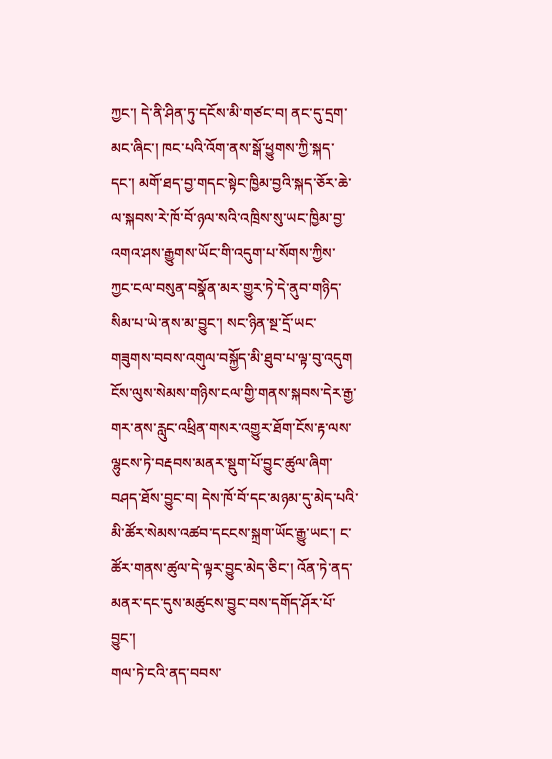ཀྱང་། དེ་ནི་ཤིན་ཏུ་དངོས་མི་གཙང་བ། ནང་དུ་དྲག་མང་ཞིང་། ཁང་པའི་འོག་ནས་སྒོ་ཕྱུགས་ཀྱི་སྐད་དང་། མགོ་ཐད་བྱ་གདང་སྟེང་ཁྱིམ་བྱའི་སྐད་ཅོར་ཆེ་ལ་སྐབས་རེ་ཁོ་བོ་ཉལ་སའི་འཁྲིས་སུ་ཡང་ཁྱིམ་བྱ་འགའ་ཤས་རྒྱུགས་ཡོང་གི་འདུག་པ་སོགས་ཀྱིས་ཀྱང་ངལ་བསུན་བསྣོན་མར་གྱུར་ཏེ་དེ་ནུབ་གཉིད་སིམ་པ་ཡེ་ནས་མ་བྱུང་། སང་ཉིན་སྔ་དྲོ་ཡང་གཟུགས་བབས་འགུལ་བསྐྱོད་མི་ཐུབ་པ་ལྟ་བུ་འདུག ངོས་ལུས་སེམས་གཉིས་ངལ་གྱི་གནས་སྐབས་དེར་རྒྱ་གར་ནས་རླུང་འཕྲིན་གསར་འགྱུར་ཐོག་ངོས་རྟ་ལས་ལྷུངས་ཏེ་བརྡབས་མནར་སྡུག་པོ་བྱུང་ཚུལ་ཞིག་བཤད་ཐོས་བྱུང་བ། དེས་ཁོ་བོ་དང་མཉམ་དུ་མེད་པའི་མི་ཚོར་སེམས་འཚབ་དངངས་སྐྲག་ཡོང་རྒྱུ་ཡང་། ང་ཚོར་གནས་ཚུལ་དེ་ལྟར་བྱུང་མེད་ཅིང་། འོན་ཏེ་ནད་མནར་དང་དུས་མཚུངས་བྱུང་བས་དགོད་ཤོར་པོ་བྱུང་།
གལ་ཏེ་ངའི་ནད་བབས་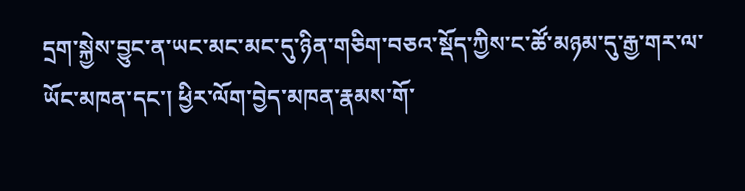དྲག་སྐྱེས་བྱུང་ན་ཡང་མང་མང་དུ་ཉིན་གཅིག་བཅའ་སྡོད་ཀྱིས་ང་ཚོ་མཉམ་དུ་རྒྱ་གར་ལ་ཡོང་མཁན་དང་། ཕྱིར་ལོག་བྱེད་མཁན་རྣམས་གོ་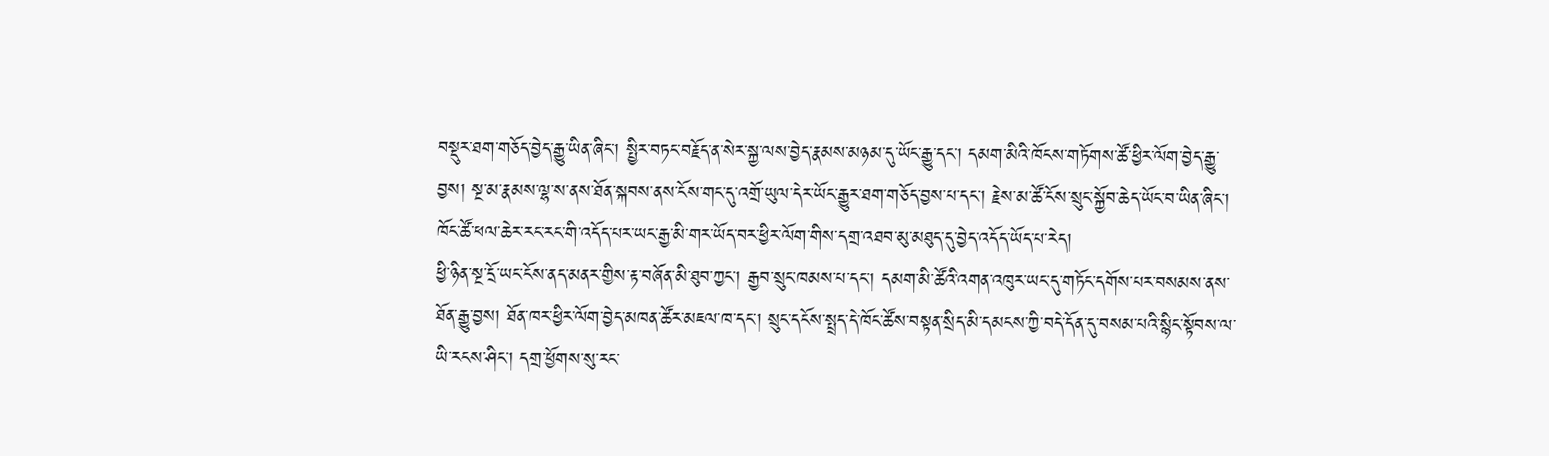བསྡུར་ཐག་གཅོད་བྱེད་རྒྱུ་ཡིན་ཞིང་། སྤྱིར་བཏང་བརྗོད་ན་སེར་སྐྱ་ལས་བྱེད་རྣམས་མཉམ་དུ་ཡོང་རྒྱུ་དང་། དམག་མིའི་ཁོངས་གཏོགས་ཚོ་ཕྱིར་ལོག་བྱེད་རྒྱུ་བྱས། སྔ་མ་རྣམས་ལྷ་ས་ནས་ཐོན་སྐབས་ནས་ངོས་གང་དུ་འགྲོ་ཡུལ་དེར་ཡོང་རྒྱུར་ཐག་གཅོད་བྱས་པ་དང་། རྗེས་མ་ཚོ་ངོས་སྲུང་སྐྱོབ་ཆེད་ཡོང་བ་ཡིན་ཞིང་། ཁོང་ཚོ་ཕལ་ཆེར་རང་རང་གི་འདོད་པར་ཡང་རྒྱ་མི་གར་ཡོད་བར་ཕྱིར་ལོག་གིས་དགྲ་འཐབ་མུ་མཐུད་དུ་བྱེད་འདོད་ཡོད་པ་རེད།
ཕྱི་ཉིན་སྔ་དྲོ་ཡང་ངོས་ནད་མནར་གྱིས་རྟ་བཞོན་མི་ཐུབ་ཀྱང་། རྒྱབ་སྲུང་ཁམས་པ་དང་། དམག་མི་ཚོའི་འགན་འཁུར་ཡང་དུ་གཏོང་དགོས་པར་བསམས་ནས་ཐོན་རྒྱུ་བྱས། ཐོན་ཁར་ཕྱིར་ལོག་བྱེད་མཁན་ཚོར་མཇལ་ཁ་དང་། སྲུང་དངོས་སྤྲད་དེ་ཁོང་ཚོས་བསྟན་སྲིད་མི་དམངས་ཀྱི་བདེ་དོན་དུ་བསམ་པའི་སྙིང་སྟོབས་ལ་ཡི་རངས་ཤིང་། དགྲ་ཕྱོགས་སུ་རང་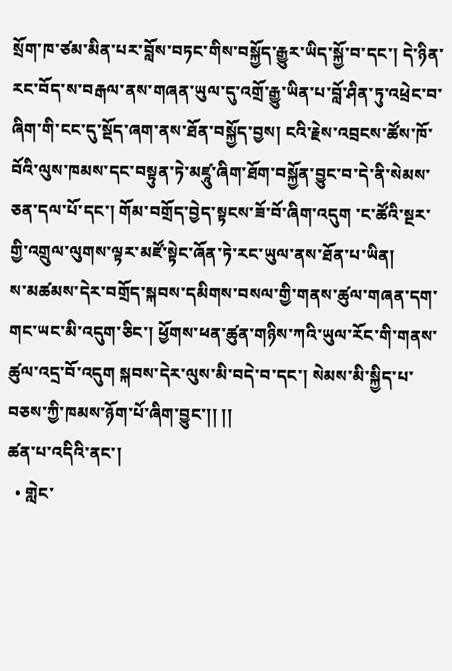སྲོག་ཁ་ཙམ་མིན་པར་བློས་བཏང་གིས་བསྐྱོད་རྒྱུར་ཡིད་སྐྱོ་བ་དང་། དེ་ཉིན་རང་བོད་ས་བརྒལ་ནས་གཞན་ཡུལ་དུ་འགྲོ་རྒྱུ་ཡིན་པ་བློ་ཤིན་ཏུ་འཕྲེང་བ་ཞིག་གི་ངང་དུ་སྡོད་ཞག་ནས་ཐོན་བསྐྱོད་བྱས། ངའི་རྗེས་འབྲངས་ཚོས་ཁོ་བོའི་ལུས་ཁམས་དང་བསྟུན་ཏེ་མཛཱུ་ཞིག་ཐོག་བསྐྱོན་བྱུང་བ་དེ་ནི་སེམས་ཅན་དལ་པོ་དང་། གོམ་བགྲོད་བྱེད་སྟངས་ཟོ་བོ་ཞིག་འདུག ་ང་ཚོའི་སྔར་གྱི་འགྲུལ་ལུགས་ལྟར་མཛོ་སྟེང་ཞོན་ཏེ་རང་ཡུལ་ནས་ཐོན་པ་ཡིན།
ས་མཚམས་དེར་བགྲོད་སྐབས་དམིགས་བསལ་གྱི་གནས་ཚུལ་གཞན་དག་གང་ཡང་མི་འདུག་ཅིང་། ཕྱོགས་ཕན་ཚུན་གཉིས་ཀའི་ཡུལ་རོང་གི་གནས་ཚུལ་འདྲ་བོ་འདུག སྐབས་དེར་ལུས་མི་བདེ་བ་དང་། སེམས་མི་སྐྱིད་པ་བཅས་ཀྱི་ཁམས་ཉོག་པོ་ཞིག་བྱུང་།། །།
ཚན་པ་འདིའི་ནང་།
  • གླེང་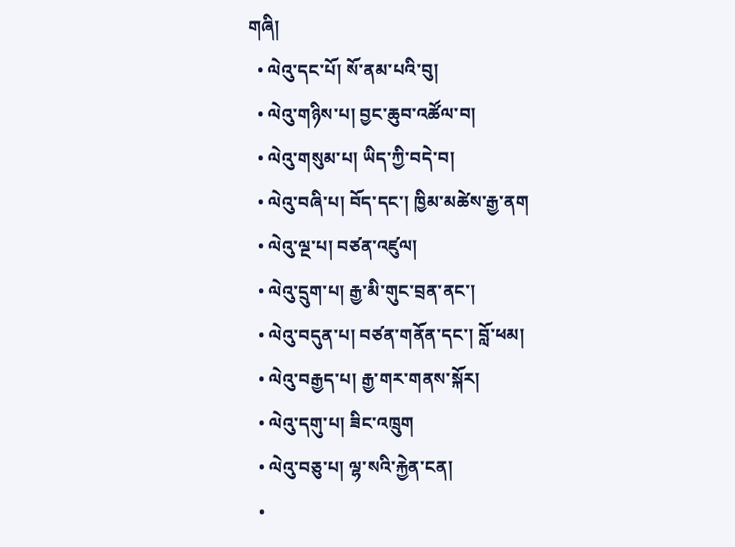གཞི།
  • ལེའུ་དང་པོ། སོ་ནམ་པའི་བུ།
  • ལེའུ་གཉིས་པ། བྱང་ཆུབ་འཚོལ་བ།
  • ལེའུ་གསུམ་པ། ཡིད་ཀྱི་བདེ་བ།
  • ལེའུ་བཞི་པ། བོད་དང་། ཁྱིམ་མཚེས་རྒྱ་ནག
  • ལེའུ་ལྔ་པ། བཙན་འཛུལ།
  • ལེའུ་དྲུག་པ། རྒྱ་མི་གུང་བྲན་ནང་།
  • ལེའུ་བདུན་པ། བཙན་གནོན་དང་། བློ་ཕམ།
  • ལེའུ་བརྒྱད་པ། རྒྱ་གར་གནས་སྐོར།
  • ལེའུ་དགུ་པ། ཟིང་འཁྲུག
  • ལེའུ་བཅུ་པ། ལྷ་སའི་རྐྱེན་ངན།
  •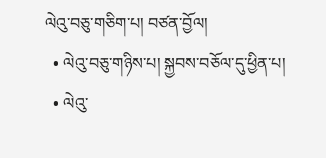ལེའུ་བཅུ་གཅིག་པ། བཙན་བྱོལ།
  • ལེའུ་བཅུ་གཉིས་པ། སྐྱབས་བཅོལ་དུ་ཕྱིན་པ།
  • ལེའུ་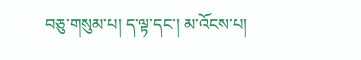བཅུ་གསུམ་པ། ད་ལྟ་དང་། མ་འོངས་པ།